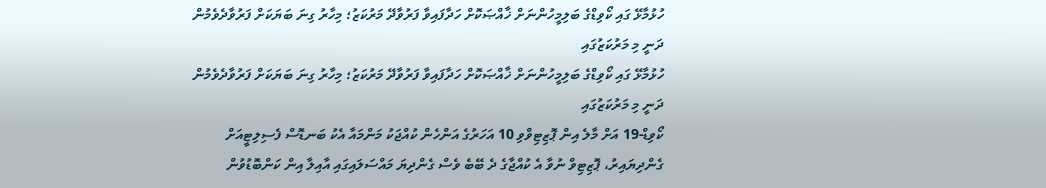ހުޅުމާޅޭ ގައި ކޯވިޑްގެ ބަލިމީހުންނަށް ޚާއްޞަކޮށް ހަދާފައިވާ ފަރުވާދޭ މަރުކަޒު؛ މިހާރު ގިނަ ބަޔަކަށް ފަރުވާދެވެމުން ދަނީ މި މަރުކަޒުގައި
ހުޅުމާޅޭ ގައި ކޯވިޑްގެ ބަލިމީހުންނަށް ޚާއްޞަކޮށް ހަދާފައިވާ ފަރުވާދޭ މަރުކަޒު؛ މިހާރު ގިނަ ބަޔަކަށް ފަރުވާދެވެމުން ދަނީ މި މަރުކަޒުގައި
ކޯވިޑް-19 އަށް މާލެ އިން ޕޮޒިޓިވްވި 10 އަހަރުގެ އަންހެން ކުއްޖަކު މަންމައާ އެކު ބަނޑޮސް ފެސިލިޓީއަށް ގެންދިޔައިރު، ޕޮޒިޓިވް ނުވާ އެ ކުއްޖާގެ ދެ ބޭބެ ވެސް ގެންދިޔަ މައްސަލައިގައި އާއިލާ އިން ކަންބޮޑުވުން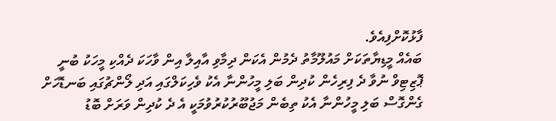ފާޅުކޮށްފިއެވެ.
ބައެއް މީޑިޔާތަކަށް މައުލޫމާތު ދެމުން އެކަން ދިމާވި އާއިލާ އިން ވާހަކަ ދެއްކި މީހަކު ބުނީ ޕޮޒިޓިވް ނުވާ ދެ ފިރިހެން ކުދިން ބަލި މީހުންނާ އެކު ވެހިކަލްގައި އަދި ލޯންޗުގައި ބަނޑޮހަށް ގެންގޮސް ބަލި މީހުންނާ އެކު ތިބެން މަޖުބޫރުކުރުވުމަކީ އެ ދެ ކުދިން ވަރަށް ބޮޑު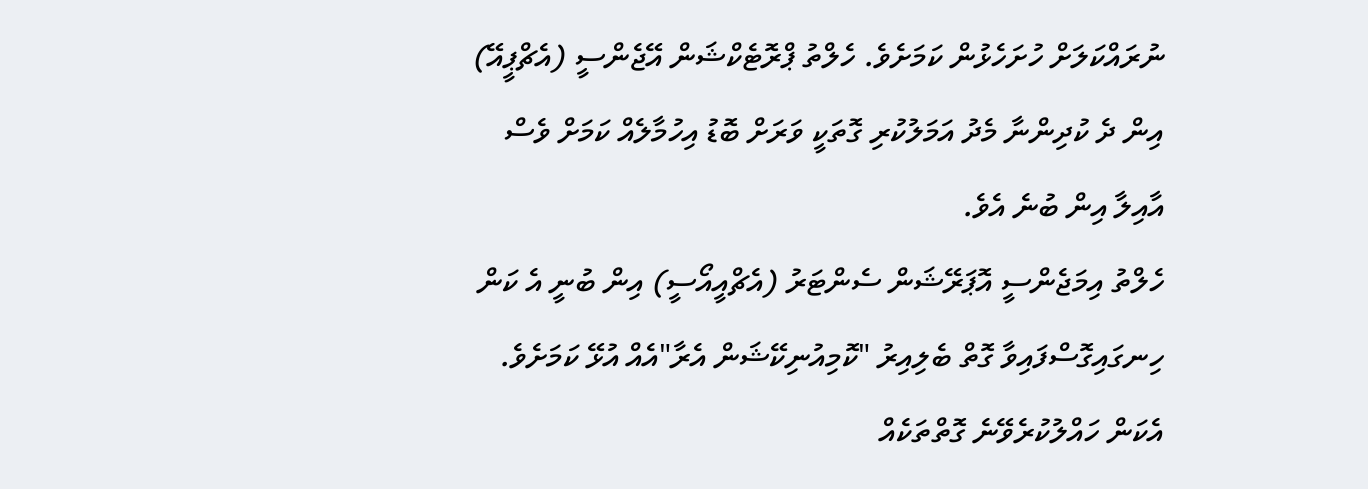ނުރައްކަލަށް ހުށަހެޅުން ކަމަށެވެ. ހެލްތު ޕްރޮޓެކްޝަން އޭޖެންސީ (އެޗްޕީއޭ) އިން ދެ ކުދިންނާ މެދު އަމަލުކުރި ގޮތަކީ ވަރަށް ބޮޑު އިހުމާލެއް ކަމަށް ވެސް އާއިލާ އިން ބުނެ އެވެ.
ހެލްތު އިމަޖެންސީ އޮޕަރޭޝަން ސެންޓަރު (އެޗްއީއޯސީ) އިން ބުނީ އެ ކަން ހިނގައިގޮސްފައިވާ ގޮތް ބެލިއިރު "ކޮމިއުނިކޭޝަން އެރާ"އެއް އުޅޭ ކަމަށެވެ. އެކަން ހައްލުކުރެވޭނެ ގޮތްތަކެއް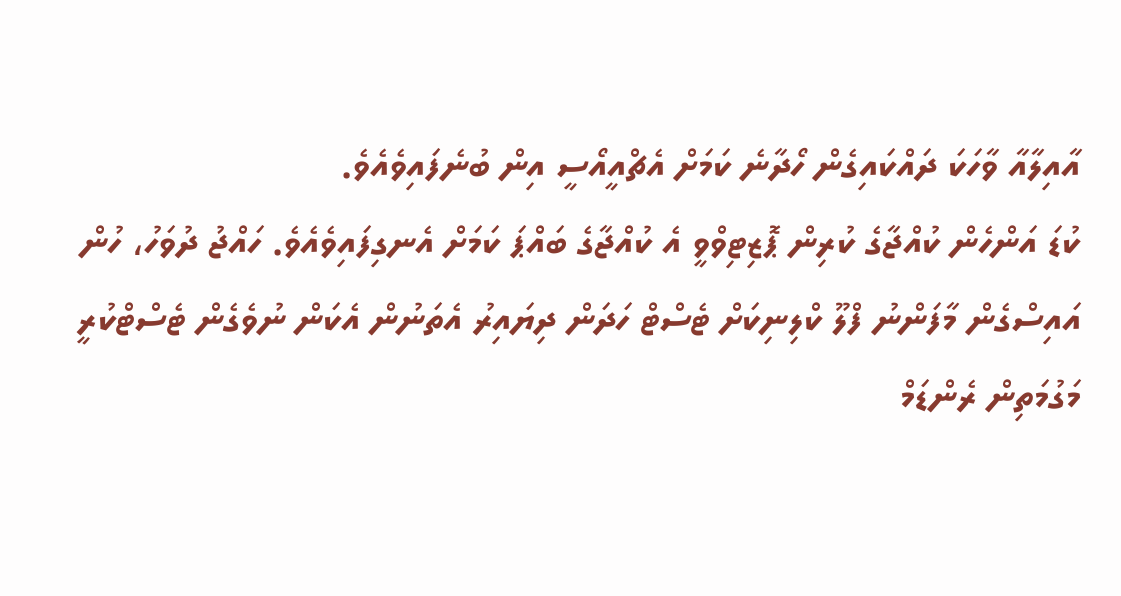އާއިލާއާ ވާހަކަ ދައްކައިގެން ހޯދާނެ ކަމަށް އެޗްއީއޯސީ އިން ބުނެފައިވެއެވެ.
ކުޑަ އަންހެން ކުއްޖާގެ ކުރިން ޕޮޒިޓިވްވީ އެ ކުއްޖާގެ ބައްޕަ ކަމަށް އެނގިފައިވެއެވެ. ހައްޖު ދުވަހު، ހުން އައިސްގެން މާފަންނު ފްލޫ ކްލިނިކަށް ޓެސްޓް ހަދަން ދިޔައިރު އެތަނުން އެކަން ނުވެގެން ޓެސްޓްކުރީ މަގުމަތިން ރެންޑަމް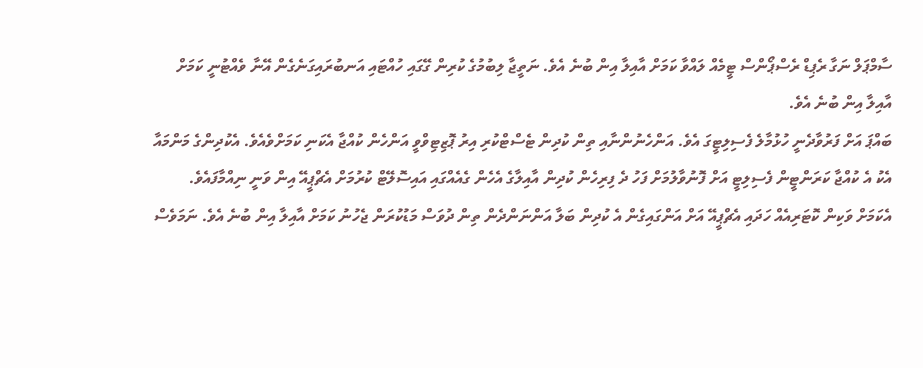ސާމްޕަލް ނަގާ ރެޕިޑް ރެސްޕޯންސް ޓީމެއް ލައްވާ ކަމަށް އާއިލާ އިން ބުނެ އެވެ. ނަތީޖާ ލިބުމުގެ ކުރިން ގޭގައި ހުއްޓައި އަނބުރައިގަނެގެން އޭނާ ވެއްޓުނީ ކަމަށް އާއިލާ އިން ބުނެ އެވެ.
ބައްޕަ އަށް ފަރުވާދެނީ ހުޅުމާލެ ފެސިލިޓީގަ އެވެ. އަންހެނުންނާއި ތިން ކުދިން ޓެސްޓްކުރި އިރު ޕޮޒިޓިވްވީ އަންހެން ކުއްޖާ އެކަނި ކަމަށްވެއެވެ. އެކުދިންގެ މަންމައާ އެކު އެ ކުއްޖާ ކަރަންޓީން ފެސިލިޓީ އަށް ފޮނުވާލުމަށް ފަހު ދެ ފިރިހެން ކުދިން އާއިލާގެ އެހެން ގެއެއްގައި އައިސޮލޭޓް ކުރުމަށް އެޗްޕީއޭ އިން ވަނީ ނިއްމާފައެވެ. އެކަމަށް ވަކިން ކޮޓަރިއެއް ހަދައި އެޗްޕީއޭ އަށް އަންގައިގެން އެ ކުދިން ބަލާ އަންނަންދެން ތިން ދުވަސް މަޑުކުރަން ޖެހުނު ކަމަށް އާއިލާ އިން ބުނެ އެވެ. ނަމަވެސް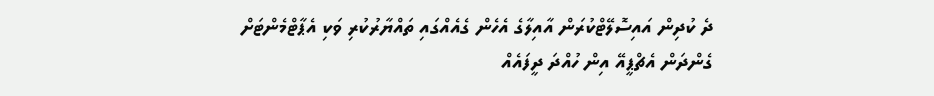ދެ ކުދިން އައިސޮލޭޓްކުރަން އާއިލާގެ އެހެން ގެއެއްގައި ތައްޔާރުކުރި ވަކި އެޕާޓްމެންޓަށް ގެންދަން އެޗްޕީއޭ އިން ހުއްދަ ދީފައެއް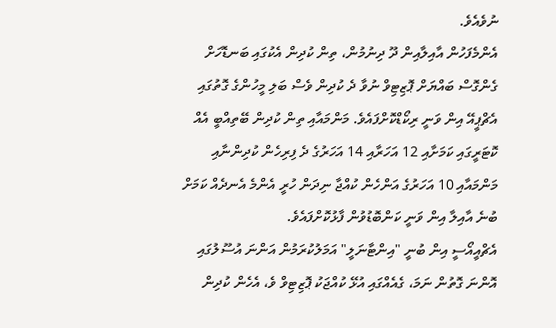ނުވެއެވެ.
އެންމެފަހުން އާއިލާއިން ދޫ ދިނުމުން، ތިން ކުދިން އެކުގައި ބަނޑޮހަށް ގެންގޮސް ބައްޔަށް ޕޮޒިޓިވް ނުވާ ދެ ކުދިން ވެސް ބަލި މީހުންގެ ގޮތުގައި އެޗްޕީއޭ އިން ވަނީ ރިކޯޑްކޮށްފައެވެ. މަންމައާއި ތިން ކުދިން ބޭތިއްބީ އެއް ކޮޓަރީގައި ކަމަށާއި 12 އަހަރާއި 14 އަހަރުގެ ދެ ފިރިހެން ކުދިންނާއި މަންމައާއި 10 އަހަރުގެ އަންހެން ކުއްޖާ ނިދަން ހުރީ އެންމެ އެނދެއް ކަމަށް ބުނެ އާއިލާ އިން ވަނީ ކަންބޮޑުވުން ފާޅުކޮށްފައެވެ.
އެޗްއީއޯސީ އިން ބުނީ "އިންޓާނަލީ" އަމަލުކުރަމުން އަންނަ އުސޫލުގައި އޮންނަ ގޮތުން ނަމަ، ގެއެއްގައި އުޅޭ ކުއްޖަކު ޕޮޒިޓިވް ވެ، އެހެން ކުދިން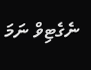ނެގެޓިވް ނަމަ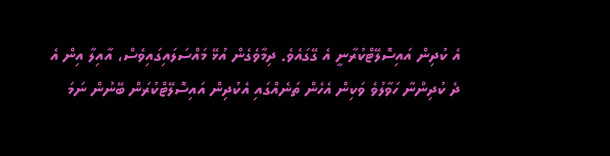އެ ކުދިން އައިސޮލޭޓްކުރާނީ އެ ގޭގައެވެ. ދިމާވެގެން އުޅޭ މައްސަލައިގައިވެސް، އާއިލާ އިން އެ ދެ ކުދިންނާ ހަވާލުވެ ވަކިން އެހެން ތަނެއްގައި އެކުދިން އައިސޮލޭޓްކުރަން ބޭނުން ނަމަ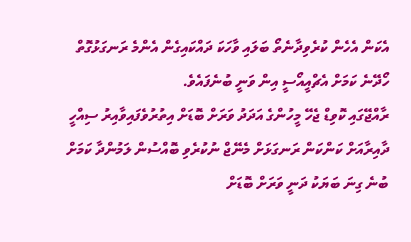އެކަން އެހެން ކުރެވިދާނެތޯ ބަލައި ވާހަކަ ދައްކައިގެން އެންމެ ރަނގަޅުގޮތް ހޯދޭނެ ކަމަށް އެޗްއީއޯސީ އިން ވަނީ ބުނެފައެވެ.
ރާއްޖޭގައި ކޮވިޑް ޖެހޭ މީހުންގެ އަދަދު ވަރަށް ބޮޑަށް އިތުރުވެފައިވާއިރު ސިއްހީ ދާއިރާއަށް ކަންކަން ރަނގަޅަށް މެނޭޖް ނުކުރެވި ބޮއްސުން ލަމުންދާ ކަމަށް ބުނެ ގިނަ ބަޔަކު ދަނީ ވަރަށް ބޮޑަށް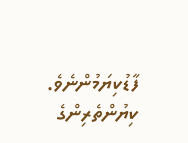ފާޑުކިޔަމުންނެވެ.
ކިޔުންތެރިންގެ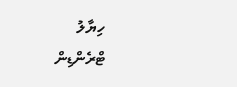ހިޔާލު
ޓްރެންޑިން